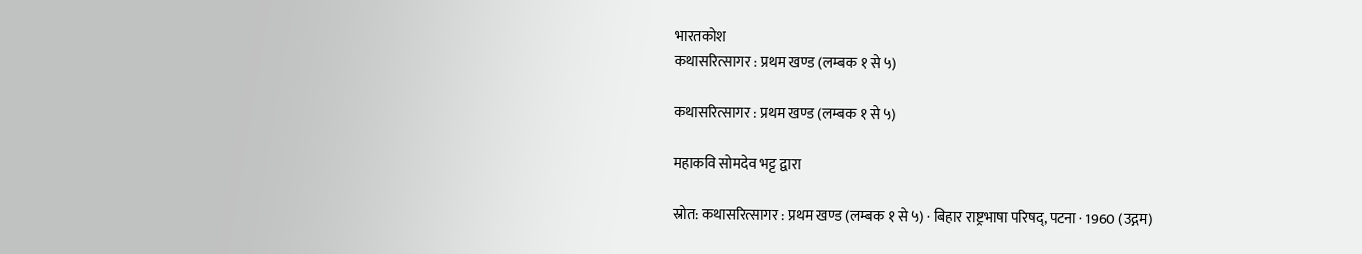भारतकोश
कथासरित्सागर : प्रथम खण्ड (लम्बक १ से ५)

कथासरित्सागर : प्रथम खण्ड (लम्बक १ से ५)

महाकवि सोमदेव भट्ट द्वारा

स्रोत: कथासरित्सागर : प्रथम खण्ड (लम्बक १ से ५) · बिहार राष्ट्रभाषा परिषद्, पटना · 1960 (उद्गम)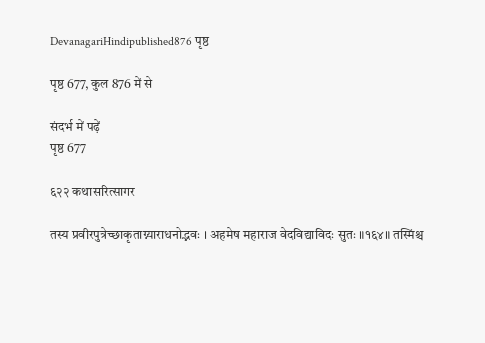DevanagariHindipublished876 पृष्ठ

पृष्ठ 677, कुल 876 में से

संदर्भ में पढ़ें
पृष्ठ 677

६२२ कथासरित्सागर

तस्य प्रवीरपुत्रेच्छाकृताग्न्याराधनोद्भवः । अहमेष महाराज वेदविद्याविदः सुतः ॥१६४॥ तस्मिंश्च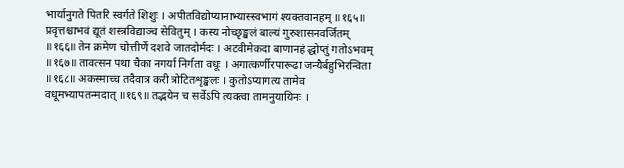भार्यानुगते पितरि स्वर्गते शिशुः । अपीतविद्योप्यानाभ्यास्स्वभागं श्यक्तवानहम् ॥१६५॥ प्रवृत्तश्चाभवं द्यूतं शस्त्रविद्याञ्च सेवितुम् । कस्य नोच्छृङ्खलं बाल्यं गुरुशासनवर्जितम् ॥१६६॥ तेन क्रमेण चोत्तीर्णे दशवे जातदोर्मदः । अटवीमेकदा बाणानहं द्धोप्तुं गतोऽभवम् ॥१६७॥ तावत्सन पथा चैका नगर्या निर्गता वधूः । अगात्कर्णीरपारूढा जन्यैर्बहुभिरन्विता ॥१६८॥ अकस्माच्च तदैवात्र करी त्रोटितशृङ्खलः । कुतोऽप्यागत्य तामेव वधूमभ्यापतन्मदात् ॥१६९॥ तद्भयेन च सर्वेऽपि त्यक्त्वा तामनुयायिनः ।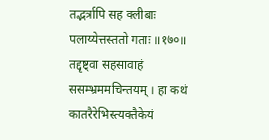तद्भर्त्रापि सह क्लीबाः पलाय्येत्तस्ततो गताः ॥१७०॥ तद्दृष्ट्वा सहसावाहं ससम्भ्रममचिन्तयम् । हा कथं कातरैरेभिस्त्यक्तैकेयं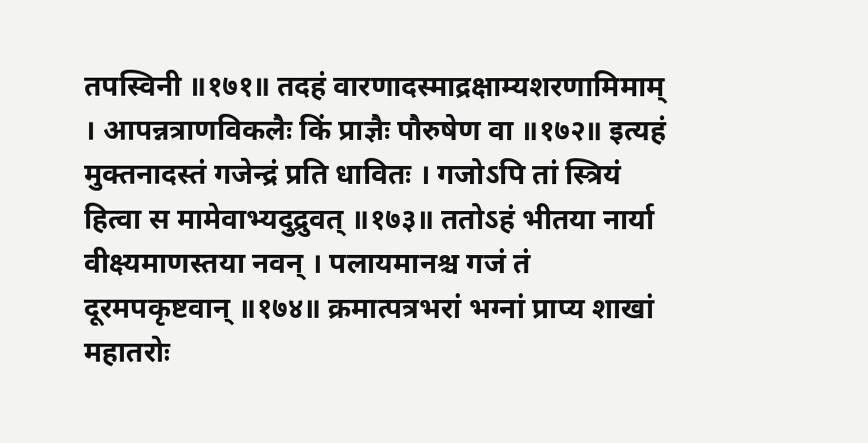तपस्विनी ॥१७१॥ तदहं वारणादस्माद्रक्षाम्यशरणामिमाम् । आपन्नत्राणविकलैः किं प्राज्ञैः पौरुषेण वा ॥१७२॥ इत्यहं मुक्तनादस्तं गजेन्द्रं प्रति धावितः । गजोऽपि तां स्त्रियं हित्वा स मामेवाभ्यदुद्रुवत् ॥१७३॥ ततोऽहं भीतया नार्या वीक्ष्यमाणस्तया नवन् । पलायमानश्च गजं तं दूरमपकृष्टवान् ॥१७४॥ क्रमात्पत्रभरां भग्नां प्राप्य शाखां महातरोः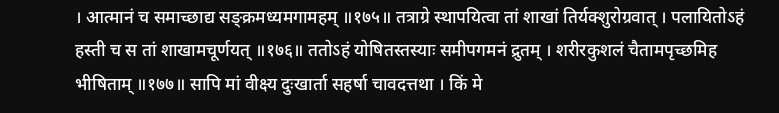। आत्मानं च समाच्छाद्य सङ्क्रमध्यमगामहम् ॥१७५॥ तत्राग्रे स्थापयित्वा तां शाखां तिर्यक्शुरोग्रवात् । पलायितोऽहं हस्ती च स तां शाखामचूर्णयत् ॥१७६॥ ततोऽहं योषितस्तस्याः समीपगमनं द्रुतम् । शरीरकुशलं चैतामपृच्छमिह भीषिताम् ॥१७७॥ सापि मां वीक्ष्य दुःखार्ता सहर्षा चावदत्तथा । किं मे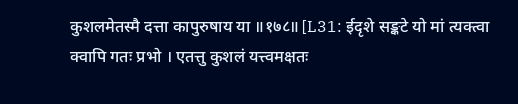कुशलमेतस्मै दत्ता कापुरुषाय या ॥१७८॥ [L31: ईदृशे सङ्कटे यो मां त्यक्त्वा क्वापि गतः प्रभो । एतत्तु कुशलं यत्त्वमक्षतः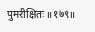पुमरीक्षितः ॥१७९॥